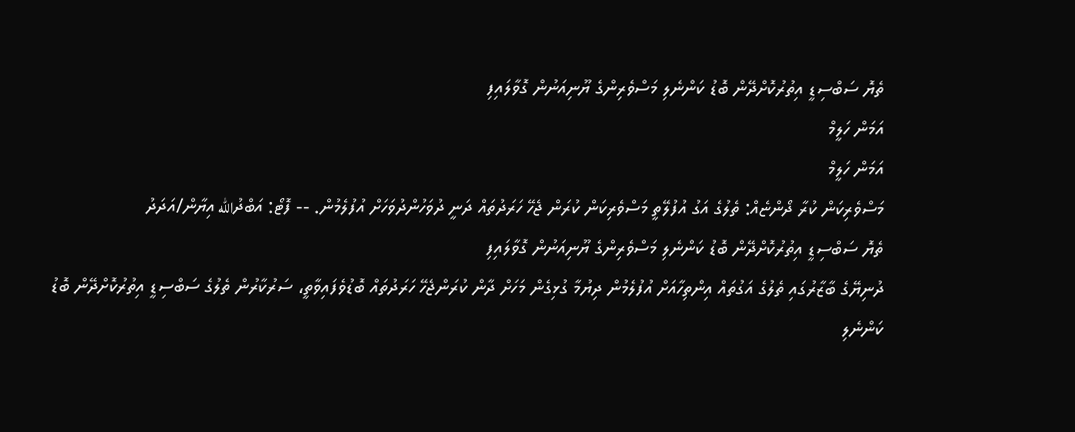ތެޔޮ ސަބްސިޑީ އިތުރުކޮށްދޭން ބޮޑު ކަންނެލި މަސްވެރިންގެ ޔޫނިއަނުން ގޮވާލައިފި
އަމަން ހަލީމް
އަމަން ހަލީމް
މަސްވެރިކަން ކުރާ ދޯންޏެއް: ތެލުގެ އަގު އުފުލޭތީ މަސްވެރިކަން ކުރަން ޖެހޭ ހަރަދުތައް ދަނީ ދުވަހުންދުވަހަށް އުފުލެމުން. -- ފޮޓޯ: އަބްދުالله އިޔާން/އަދަދު
ތެޔޮ ސަބްސިޑީ އިތުރުކޮށްދޭން ބޮޑު ކަންނެލި މަސްވެރިންގެ ޔޫނިއަނުން ގޮވާލައިފި
ދުނިޔޭގެ ބާޒާރުގައި ތެލުގެ އަގުތައް އިންތިހާއަށް އުފުލެމުން ދިޔުމާ ގުޅިގެން މަހަށް ދާން ކުރަންޖެހޭ ހަރަދުތައް ބޮޑުވެފައިވާތީ، ސަރުކާރުން ތެލުގެ ސަބްސިޑީ އިތުރުކޮށްދޭން ބޮޑު ކަންނެލި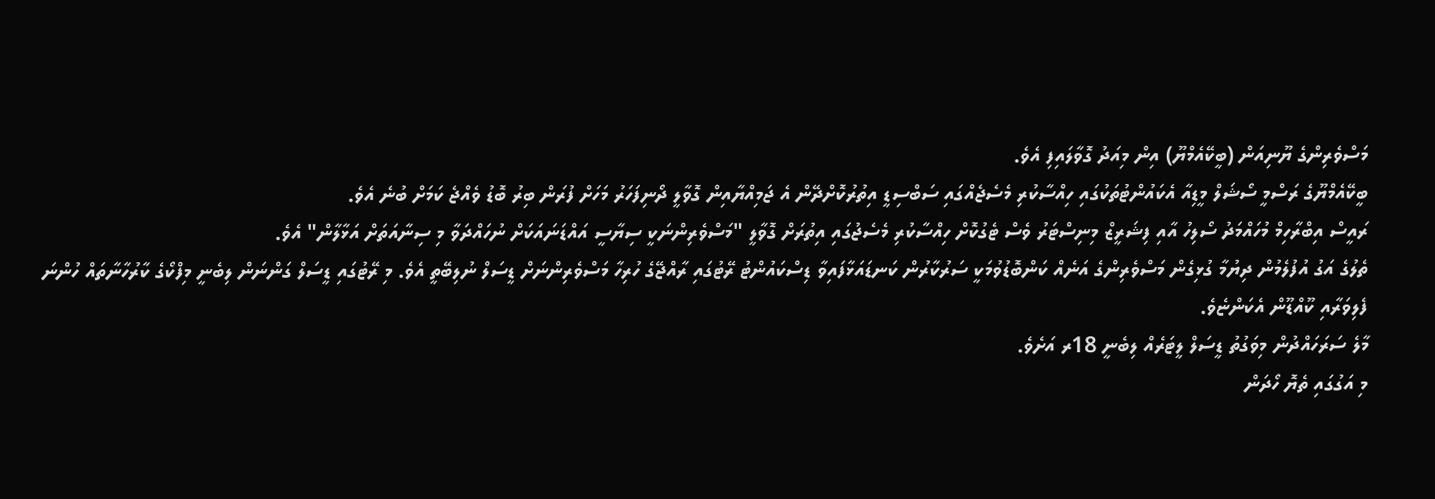މަސްވެރިންގެ ޔޫނިއަން (ބީކޭއެމްޔޫ) އިން މިއަދު ގޮވާލައިފި އެވެ.
ބީކޭއެމްޔޫގެ ރަސްމީ ސޯޝަލް މީޑިއާ އެކައުންޓުތަކުގައި ހިއްސާކުރި މެސެޖެއްގައި ސަބްސިޑީ އިތުރުކޮށްދޭން އެ ޖަމިއްޔާއިން ގޮވާލީ ދޯނިފަހަރު މަހަށް ފުރަން ބިރު ބޮޑު ވެއްޖެ ކަމަށް ބުނެ އެވެ.
ރައީސް އިބްރާހިމް މުހައްމަދު ސޯލިހު އާއި ފިޝަރީޒް މިނިސްޓަރު ވެސް ޓެގުކޮށް ހިއްސާކުރި މެސެޖުގައި އިތުރަށް ގޮވާލީ "މަސްވެރިންނަކީ ސިޔާސީ އައްޑަނައަކަށް ނުހައްދަވާ މި ސިނާއަތަށް އަޅާލާން" އެވެ.
ތެލުގެ އަގު އުފުލެމުން ދިޔުމާ ގުޅިގެން މަސްވެރިންގެ އަނެއް ކަންބޮޑުވުމަކީ ސަރުކާރުން ކަނޑައަޅާފައިވާ ޑިސްކައުންޓު ރޭޓުގައި ރާއްޖޭގެ ހުރިހާ މަސްވެރިންނަށް ޑީސަލް ނުލިބޭތީ އެވެ. މި ރޭޓުގައި ޑީސަލް ގަންނަން ލިބެނީ މިފްކޯގެ ކާރުހާނާތައް ހުންނަ ފެލިވަރާއި ކޫއްޑޫން އެކަންޏެވެ.
މާލެ ސަރަހައްދުން މިވަގުތު ޑީސަލް ލީޓަރެއް ލިބެނީ 18ރ އަށެވެ.
މި އަގުގައި ތެޔޮ ހޯދަން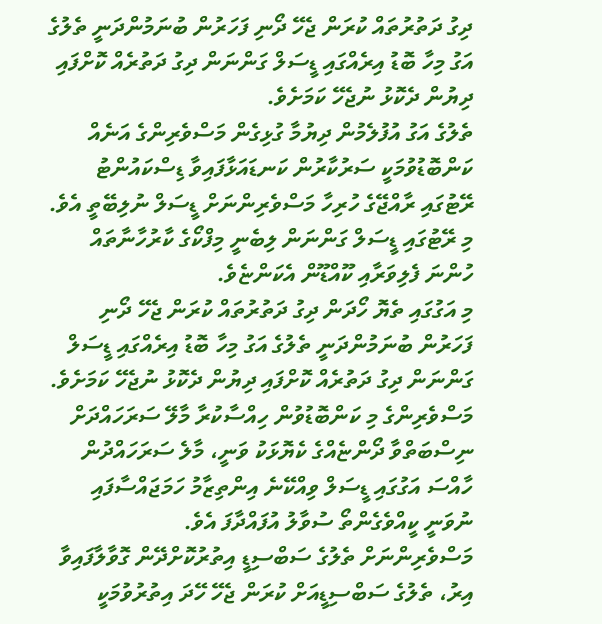ދިގު ދަތުރުތައް ކުރަން ޖެހޭ ދޯނި ފަހަރުން ބުނަމުންދަނީ ތެލުގެ އަގު މިހާ ބޮޑު އިރެއްގައި ޑީސަލް ގަންނަން ދިގު ދަތުރެއް ކޮށްފައި ދިޔުން ދެކޮޅު ނުޖެހޭ ކަމަށެވެ.
ތެލުގެ އަގު އުފުލެމުން ދިޔުމާ ގުޅިގެން މަސްވެރިންގެ އަނެއް ކަންބޮޑުވުމަކީ ސަރުކާރުން ކަނޑައަޅާފައިވާ ޑިސްކައުންޓު ރޭޓުގައި ރާއްޖޭގެ ހުރިހާ މަސްވެރިންނަށް ޑީސަލް ނުލިބޭތީ އެވެ. މި ރޭޓުގައި ޑީސަލް ގަންނަން ލިބެނީ މިފްކޯގެ ކާރުހާނާތައް ހުންނަ ފެލިވަރާއި ކޫއްޑޫން އެކަންޏެވެ.
މި އަގުގައި ތެޔޮ ހޯދަން ދިގު ދަތުރުތައް ކުރަން ޖެހޭ ދޯނި ފަހަރުން ބުނަމުންދަނީ ތެލުގެ އަގު މިހާ ބޮޑު އިރެއްގައި ޑީސަލް ގަންނަން ދިގު ދަތުރެއް ކޮށްފައި ދިޔުން ދެކޮޅު ނުޖެހޭ ކަމަށެވެ.
މަސްވެރިންގެ މި ކަންބޮޑުވުން ހިއްސާކުރާ މާލޭ ސަރަހައްދަށް ނިސްބަތްވާ ދޯންޏެއްގެ ކެޔޮޅަކު ވަނީ، މާލެ ސަރަހައްދުން ހާއްސަ އަގުގައި ޑީސަލް ވިއްކޭނެ އިންތިޒާމު ހަމަޖައްސާފައި ނުވަނީ ކީއްވެގެންތޯ ސުވާލު އުފައްދާފަ އެވެ.
މަސްވެރިންނަށް ތެލުގެ ސަބްސިޑީ އިތުރުކޮށްދޭން ގޮވާލާފައިވާ އިރު، ތެލުގެ ސަބްސިޑީއަށް ކުރަން ޖެހޭ ހޭދަ އިތުރުވުމަކީ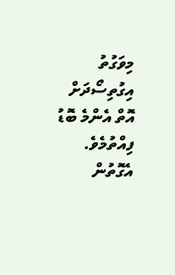މިވަގުތު އިގުތިސޯދަށް އޮތް އެންމެ ބޮޑު ފިއްތުމެވެ.
އެގޮތުން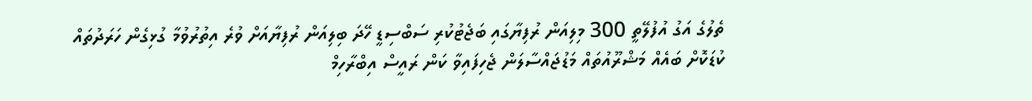ތެލުގެ އަގު އުފުލޭތީ 300 މިލިއަން ރުފިޔާގައި ބަޖެޓުކުރި ސަބްސިޑީ ހޭދަ ބިލިއަން ރުފިޔާއަށް ވުރެ އިތުރުވުމާ ގުޅިގެން ހަރަދުތައް ކުޑަކޮށް ބައެއް މަޝްރޫއުތައް މަޑުޖައްސާލަން ޖެހިފައިވާ ކަން ރައީސް އިބްރާހިމް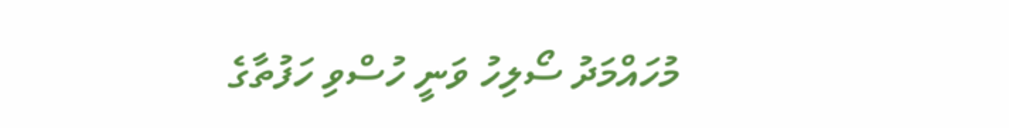މުހައްމަދު ސޯލިހު ވަނީ ހުސްވި ހަފުތާގެ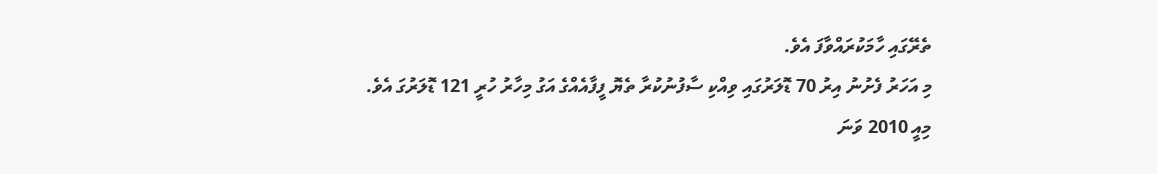ތެރޭގައި ހާމަކުރައްވާފަ އެވެ.
މި އަހަރު ފެށުނު އިރު 70 ޑޮލަރުގައި ވިއްކި ސާފުނުކުރާ ތެޔޮ ފީފާއެއްގެ އަގު މިހާރު ހުރީ 121 ޑޮލަރުގަ އެވެ. މިއީ 2010 ވަނަ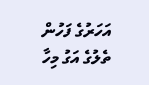އަހަރުގެ ފަހުން ތެލުގެ އަގު މިހާ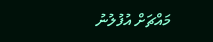މައްޗަށް އުފުލުނު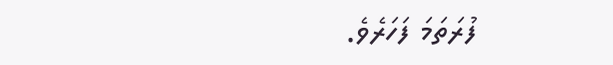ފުރަތަމަ ފަހަރެވެ.